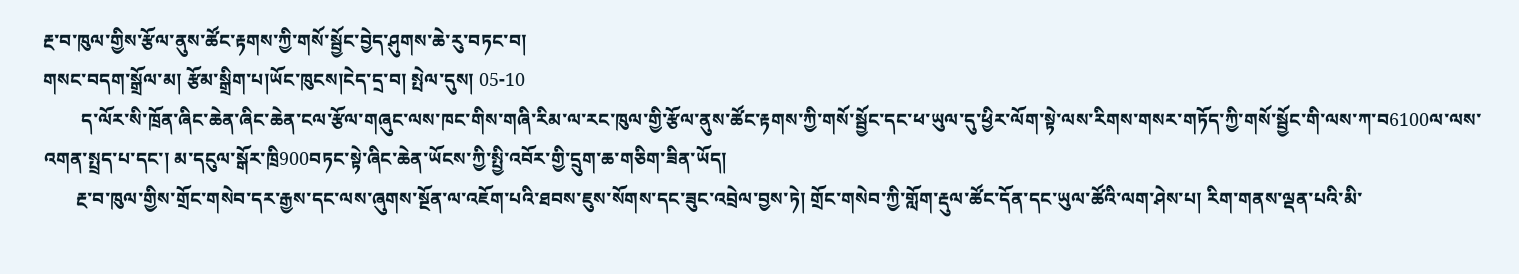རྔ་བ་ཁུལ་གྱིས་རྩོལ་ནུས་ཚོང་རྟགས་ཀྱི་གསོ་སྦྱོང་བྱེད་ཤུགས་ཆེ་རུ་བཏང་བ།
གསང་བདག་སྒྲོལ་མ། རྩོམ་སྒྲིག་པ།ཡོང་ཁུངས།ངེད་དྲ་བ། སྤེལ་དུས། 05-10
        ད་ལོར་སི་ཁྲོན་ཞིང་ཆེན་ཞིང་ཆེན་ངལ་རྩོལ་གཞུང་ལས་ཁང་གིས་གཞི་རིམ་ལ་རང་ཁུལ་གྱི་རྩོལ་ནུས་ཚོང་རྟགས་ཀྱི་གསོ་སྦྱོང་དང་ཕ་ཡུལ་དུ་ཕྱིར་ལོག་སྟེ་ལས་རིགས་གསར་གཏོད་ཀྱི་གསོ་སྦྱོང་གི་ལས་ཀ་བ6100ལ་ལས་འགན་སྤྲད་པ་དང་། མ་དངུལ་སྒོར་ཁྲི900བཏང་སྟེ་ཞིང་ཆེན་ཡོངས་ཀྱི་སྤྱི་འབོར་གྱི་དྲུག་ཆ་གཅིག་ཟིན་ཡོད།
       རྔ་བ་ཁུལ་གྱིས་གྲོང་གསེབ་དར་རྒྱས་དང་ལས་ཞུགས་སྔོན་ལ་འཇོག་པའི་ཐབས་ཇུས་སོགས་དང་ཟུང་འབྲེལ་བྱས་ཏེ། གྲོང་གསེབ་ཀྱི་གློག་རྡུལ་ཚོང་དོན་དང་ཡུལ་ཚོའི་ལག་ཤེས་པ། རིག་གནས་ལྡན་པའི་མི་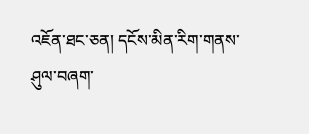འཇོན་ཐང་ཅན། དངོས་མིན་རིག་གནས་ཤུལ་བཞག་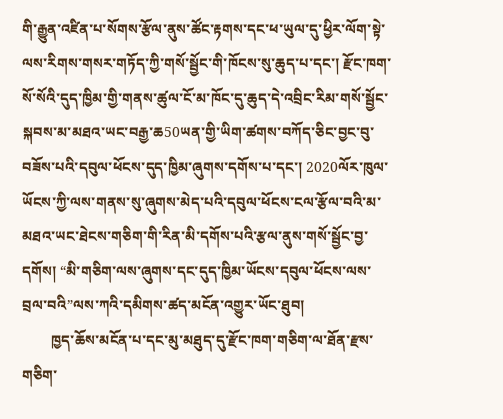གི་རྒྱུན་འཛིན་པ་སོགས་རྩོལ་ནུས་ཚོང་རྟགས་དང་ཕ་ཡུལ་དུ་ཕྱིར་ལོག་སྟེ་ལས་རིགས་གསར་གཏོད་ཀྱི་གསོ་སྦྱོང་གི་ཁོངས་སུ་ཆུད་པ་དང་། རྫོང་ཁག་སོ་སོའི་དུད་ཁྱིམ་གྱི་གནས་ཚུལ་ངོ་མ་ཁོང་དུ་ཆུད་དེ་འབྲིང་རིམ་གསོ་སྦྱོང་སྐབས་མ་མཐའ་ཡང་བརྒྱ་ཆ50ཡན་གྱི་ཡིག་ཚགས་བཀོད་ཅིང་བྱང་བུ་བཟོས་པའི་དབུལ་ཕོངས་དུད་ཁྱིམ་ཞུགས་དགོས་པ་དང་། 2020ལོར་ཁུལ་ཡོངས་ཀྱི་ལས་གནས་སུ་ཞུགས་མེད་པའི་དབུལ་ཕོངས་ངལ་རྩོལ་བའི་མ་མཐའ་ཡང་ཐེངས་གཅིག་གི་རིན་མི་དགོས་པའི་རྩལ་ནུས་གསོ་སྦྱོང་བྱ་དགོས། “མི་གཅིག་ལས་ཞུགས་དང་དུད་ཁྱིམ་ཡོངས་དབུལ་ཕོངས་ལས་བྲལ་བའི”ལས་ཀའི་དམིགས་ཚད་མངོན་འགྱུར་ཡོང་ཐུབ།
        ཁྱད་ཆོས་མངོན་པ་དང་མུ་མཐུད་དུ་རྫོང་ཁག་གཅིག་ལ་ཐོན་རྫས་གཅིག་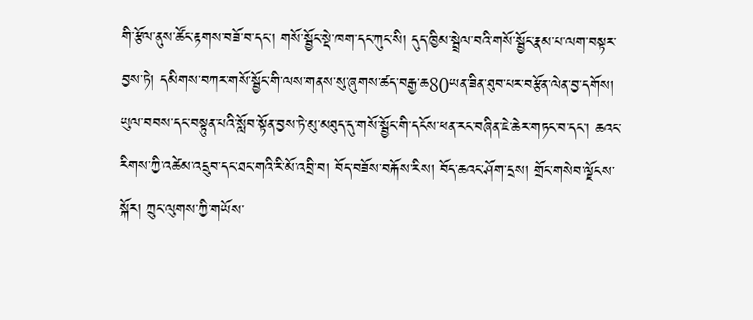གི་རྩོལ་ནུས་ཚོང་རྟགས་བཟོ་བ་དང་། གསོ་སྦྱོང་སྡེ་ཁག་དང་ཀུང་སི། དུད་ཁྱིམ་སྦྲེལ་བའི་གསོ་སྦྱོང་རྣམ་པ་ལག་བསྟར་བྱས་ཏེ། དམིགས་བཀར་གསོ་སྦྱོང་གི་ལས་གནས་སུ་ཞུགས་ཚད་བརྒྱ་ཆ80ཡན་ཟིན་ཐུབ་པར་བརྩོན་ལེན་བྱ་དགོས། ཡུལ་བབས་དང་བསྟུན་པའི་སློབ་སྟོན་བྱས་ཏེ་མུ་མཐུད་དུ་གསོ་སྦྱོང་གི་དངོས་ཕན་རང་བཞིན་ཇེ་ཆེར་གཏང་བ་དང་། ཆའང་རིགས་ཀྱི་འཚེམ་འདྲུབ་དང་ཐང་གའི་རི་མོ་འབྲི་བ། བོད་བཟོས་བརྐོས་རིས། བོད་ཆའང་ཤོག་དྲས། གྲོང་གསེབ་ལྗོངས་སྐོར། ཀྲུང་ལུགས་ཀྱི་གཡོས་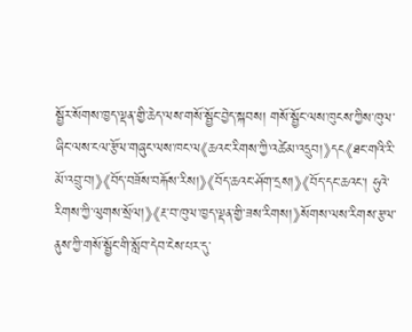སྦྱོར་སོགས་ཁྱད་ལྡན་གྱི་ཆེད་ལས་གསོ་སྦྱོང་བྱེད་སྐབས། གསོ་སྦྱོང་ལས་ཁུངས་ཀྱིས་ཁུལ་ཞིང་ལས་ངལ་རྩོལ་གཞུང་ལས་ཁང་ལ《ཆའང་རིགས་ཀྱི་འཚེམ་འདྲུབ།》དང《ཐང་གའི་རི་མོ་འབྲུ་བ།》《བོད་བཟོས་བརྐོས་རིས།》《བོད་ཆའང་ཤོག་དྲས།》《བོད་དང་ཆའང་། ཧུའེ་རིགས་ཀྱི་ལུགས་སྲོལ།》《རྔ་བ་ཁུལ་ཁྱད་ལྡན་གྱི་ཟས་རིགས།》སོགས་ལས་རིགས་རྩལ་ནུས་ཀྱི་གསོ་སྦྱོང་གི་སློབ་དེབ་ངེས་པར་དུ་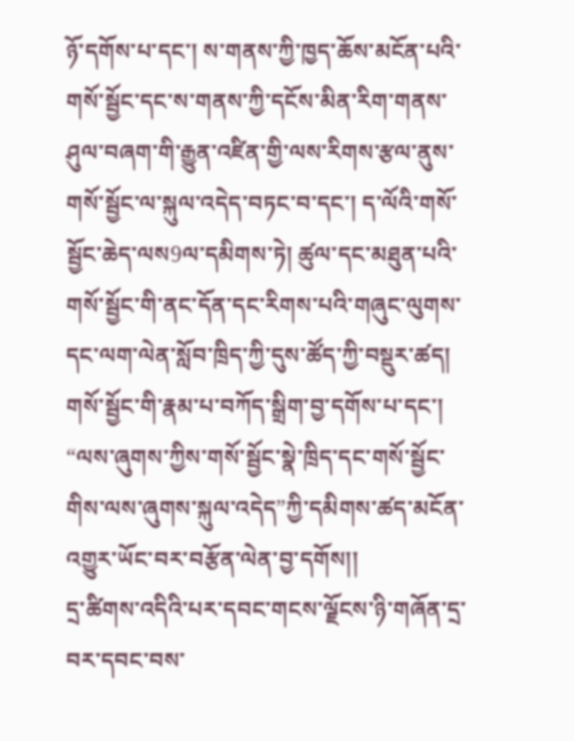ཉོ་དགོས་པ་དང་། ས་གནས་ཀྱི་ཁྱད་ཆོས་མངོན་པའི་གསོ་སྦྱོང་དང་ས་གནས་ཀྱི་དངོས་མིན་རིག་གནས་ཤུལ་བཞག་གི་རྒྱུན་འཛིན་གྱི་ལས་རིགས་རྩལ་ནུས་གསོ་སྦྱོང་ལ་སྐུལ་འདེད་བཏང་བ་དང་། ད་ལོའི་གསོ་སྦྱོང་ཆེད་ལས9ལ་དམིགས་ཏེ། ཚུལ་དང་མཐུན་པའི་གསོ་སྦྱོང་གི་ནང་དོན་དང་རིགས་པའི་གཞུང་ལུགས་དང་ལག་ལེན་སློབ་ཁྲིད་ཀྱི་དུས་ཚོད་ཀྱི་བསྡུར་ཚད། གསོ་སྦྱོང་གི་རྣམ་པ་བཀོད་སྒྲིག་བྱ་དགོས་པ་དང་། “ལས་ཞུགས་ཀྱིས་གསོ་སྦྱོང་སྣེ་ཁྲིད་དང་གསོ་སྦྱོང་གིས་ལས་ཞུགས་སྐུལ་འདེད”ཀྱི་དམིགས་ཚད་མངོན་འགྱུར་ཡོང་བར་བརྩོན་ལེན་བྱ་དགོས།།
དྲ་ཚིགས་འདིའི་པར་དབང་གངས་ལྗོངས་ཉི་གཞོན་དྲ་བར་དབང་བས་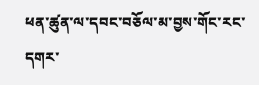ཕན་ཚུན་ལ་དབང་བཅོལ་མ་བྱས་གོང་རང་དགར་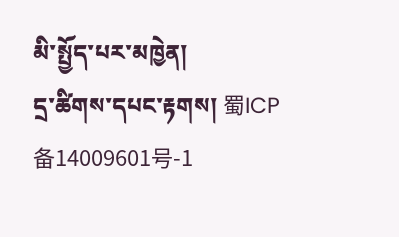མི་སྤྱོད་པར་མཁྱེན།
དྲ་ཚིགས་དཔང་རྟགས། 蜀ICP备14009601号-1